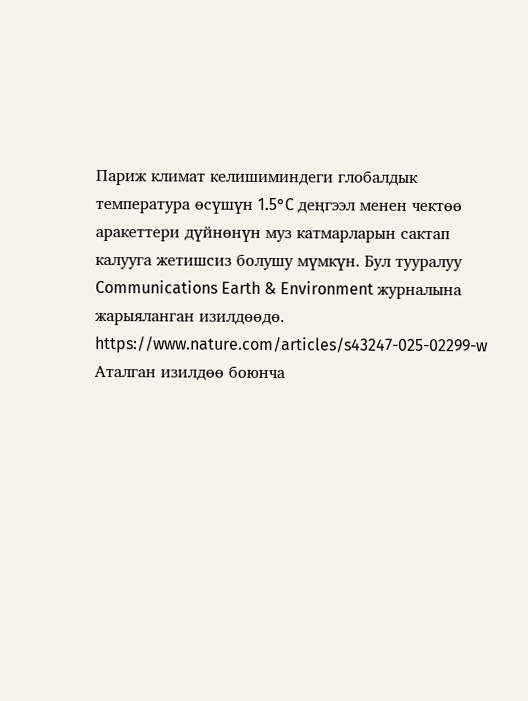Париж климат келишиминдеги глобалдык температура өсүшүн 1.5°C деңгээл менен чектөө аракеттери дүйнөнүн муз катмарларын сактап калууга жетишсиз болушу мүмкүн. Бул тууралуу Communications Earth & Environment журналына жарыяланган изилдөөдө.
https://www.nature.com/articles/s43247-025-02299-w
Аталган изилдөө боюнча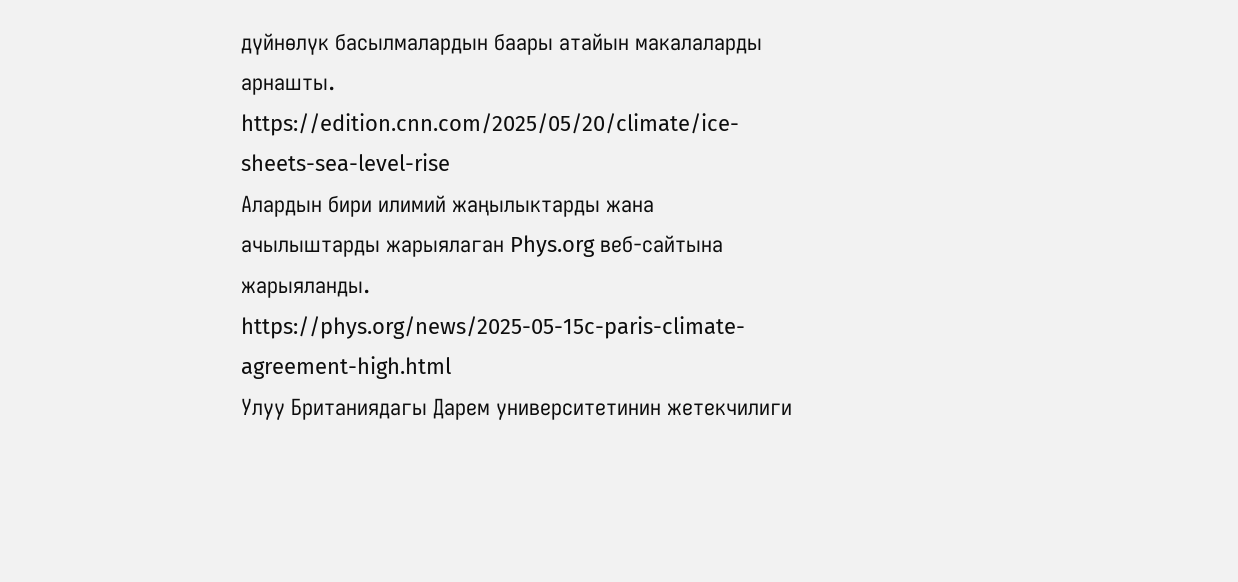дүйнөлүк басылмалардын баары атайын макалаларды арнашты.
https://edition.cnn.com/2025/05/20/climate/ice-sheets-sea-level-rise
Алардын бири илимий жаңылыктарды жана ачылыштарды жарыялаган Phys.org веб-сайтына жарыяланды.
https://phys.org/news/2025-05-15c-paris-climate-agreement-high.html
Улуу Британиядагы Дарем университетинин жетекчилиги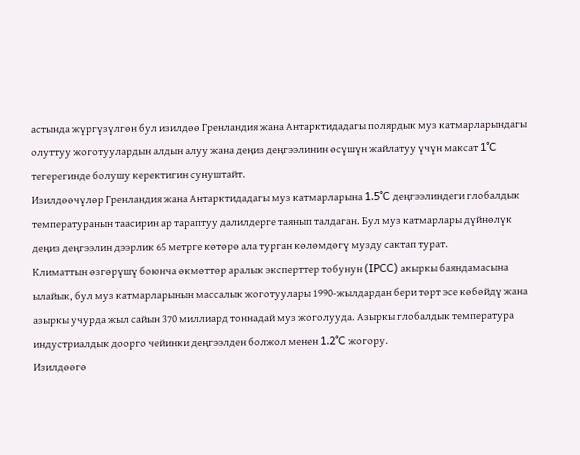астында жүргүзүлгөн бул изилдөө Гренландия жана Антарктидадагы полярдык муз катмарларындагы олуттуу жоготуулардын алдын алуу жана деңиз деңгээлинин өсүшүн жайлатуу үчүн максат 1°C тегерегинде болушу керектигин сунуштайт.
Изилдөөчүлөр Гренландия жана Антарктидадагы муз катмарларына 1.5°C деңгээлиндеги глобалдык температуранын таасирин ар тараптуу далилдерге таянып талдаган. Бул муз катмарлары дүйнөлүк деңиз деңгээлин дээрлик 65 метрге көтөрө ала турган көлөмдөгү музду сактап турат.
Климаттын өзгөрүшү боюнча өкмөттөр аралык эксперттер тобунун (IPCC) акыркы баяндамасына ылайык, бул муз катмарларынын массалык жоготуулары 1990-жылдардан бери төрт эсе көбөйдү жана азыркы учурда жыл сайын 370 миллиард тоннадай муз жоголууда. Азыркы глобалдык температура индустриалдык доорго чейинки деңгээлден болжол менен 1.2°C жогору.
Изилдөөгө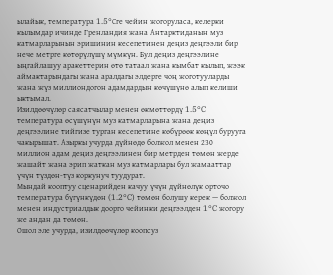ылайык, температура 1.5°Cге чейин жогоруласа, келерки кылымдар ичинде Гренландия жана Антарктиданын муз катмарларынын эришинин кесепетинен деңиз деңгээли бир нече метрге көтөрүлүшү мүмкүн. Бул деңиз деңгээлине ыңгайлашуу аракеттерин өтө татаал жана кымбат кылып, жээк аймактарындагы жана аралдагы элдерге чоң жоготууларды жана жүз миллиондогон адамдардын көчүшүнө алып келиши ыктымал.
Изилдөөчүлөр саясатчылар менен өкмөттөрдү 1.5°C температура өсүшүнүн муз катмарларына жана деңиз деңгээлине тийгизе турган кесепетине көбүрөөк көңүл бурууга чакырышат. Азыркы учурда дүйнөдө болжол менен 230 миллион адам деңиз деңгээлинен бир метрден төмөн жерде жашайт жана эрип жаткан муз катмарлары бул жамааттар үчүн түздөн-түз коркунуч туудурат.
Мындай кооптуу сценарийден качуу үчүн дүйнөлүк орточо температура бүгүнкүдөн (1.2°C) төмөн болушу керек — болжол менен индустриалдык доорго чейинки деңгээлден 1°C жогору же андан да төмөн.
Ошол эле учурда, изилдөөчүлөр коопсуз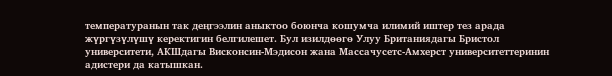температуранын так деңгээлин аныктоо боюнча кошумча илимий иштер тез арада жүргүзүлүшү керектигин белгилешет. Бул изилдөөгө Улуу Британиядагы Бристол университети, АКШдагы Висконсин-Мэдисон жана Массачусетс-Амхерст университеттеринин адистери да катышкан.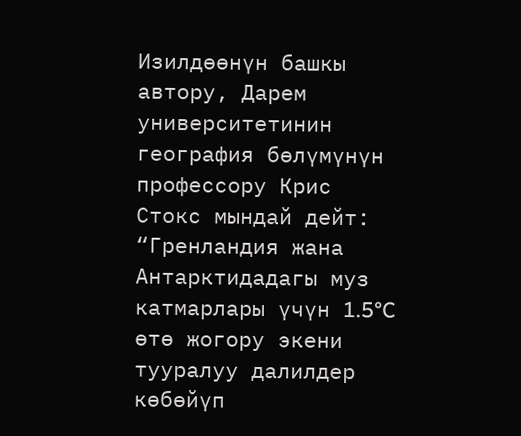Изилдөөнүн башкы автору, Дарем университетинин география бөлүмүнүн профессору Крис Стокс мындай дейт: “Гренландия жана Антарктидадагы муз катмарлары үчүн 1.5°C өтө жогору экени тууралуу далилдер көбөйүп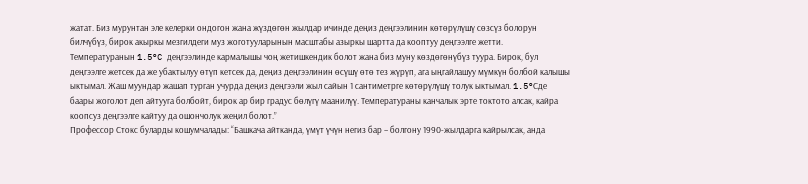жатат. Биз мурунтан эле келерки ондогон жана жүздөгөн жылдар ичинде деңиз деңгээлинин көтөрүлүшү сөзсүз болорун билчүбүз, бирок акыркы мезгилдеги муз жоготууларынын масштабы азыркы шартта да кооптуу деңгээлге жетти.
Температуранын 1.5°C деңгээлинде кармалышы чоң жетишкендик болот жана биз муну көздөгөнүбүз туура. Бирок, бул деңгээлге жетсек да же убактылуу өтүп кетсек да, деңиз деңгээлинин өсүшү өтө тез жүрүп, ага ыңгайлашуу мүмкүн болбой калышы ыктымал. Жаш муундар жашап турган учурда деңиз деңгээли жыл сайын 1 сантиметрге көтөрүлүшү толук ыктымал. 1.5°Cде баары жоголот деп айтууга болбойт, бирок ар бир градус бөлүгү маанилүү. Температураны канчалык эрте токтото алсак, кайра коопсуз деңгээлге кайтуу да ошончолук жеңил болот.”
Профессор Стокс буларды кошумчалады: “Башкача айтканда, үмүт үчүн негиз бар – болгону 1990-жылдарга кайрылсак, анда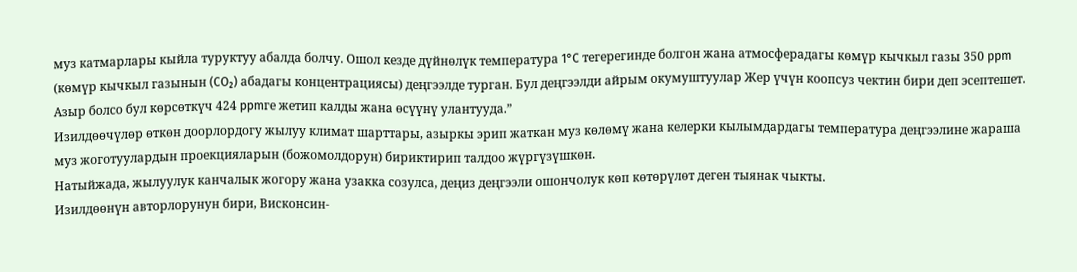муз катмарлары кыйла туруктуу абалда болчу. Ошол кезде дүйнөлүк температура 1°C тегерегинде болгон жана атмосферадагы көмүр кычкыл газы 350 ppm (көмүр кычкыл газынын (CO₂) абадагы концентрациясы) деңгээлде турган. Бул деңгээлди айрым окумуштуулар Жер үчүн коопсуз чектин бири деп эсептешет. Азыр болсо бул көрсөткүч 424 ppmге жетип калды жана өсүүнү улантууда.”
Изилдөөчүлөр өткөн доорлордогу жылуу климат шарттары, азыркы эрип жаткан муз көлөмү жана келерки кылымдардагы температура деңгээлине жараша муз жоготуулардын проекцияларын (божомолдорун) бириктирип талдоо жүргүзүшкөн.
Натыйжада, жылуулук канчалык жогору жана узакка созулса, деңиз деңгээли ошончолук көп көтөрүлөт деген тыянак чыкты.
Изилдөөнүн авторлорунун бири, Висконсин-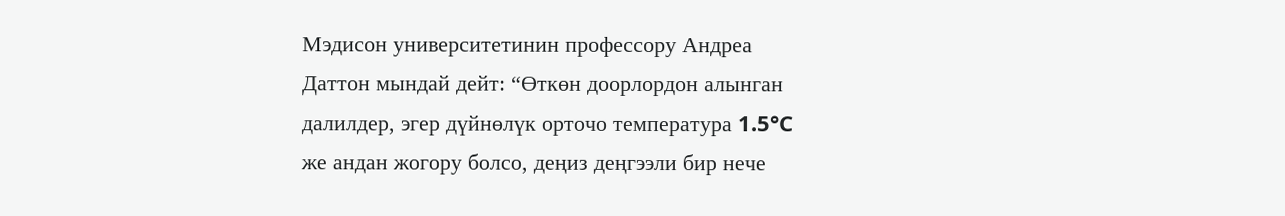Мэдисон университетинин профессору Андреа Даттон мындай дейт: “Өткөн доорлордон алынган далилдер, эгер дүйнөлүк орточо температура 1.5°C же андан жогору болсо, деңиз деңгээли бир нече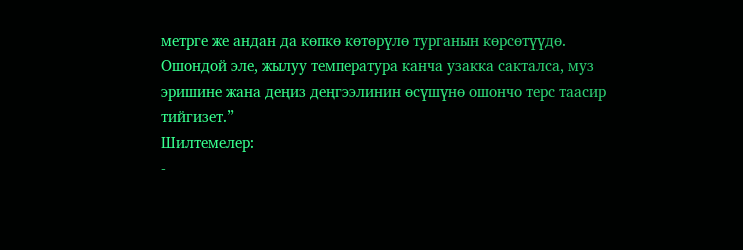метрге же андан да көпкө көтөрүлө турганын көрсөтүүдө. Ошондой эле, жылуу температура канча узакка сакталса, муз эришине жана деңиз деңгээлинин өсүшүнө ошончо терс таасир тийгизет.”
Шилтемелер:
-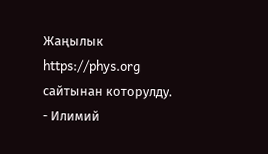Жаңылык https://phys.org сайтынан которулду.
- Илимий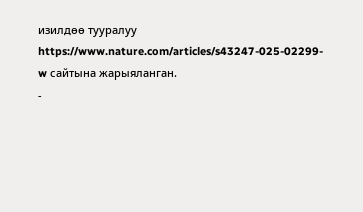изилдөө тууралуу https://www.nature.com/articles/s43247-025-02299-w сайтына жарыяланган.
-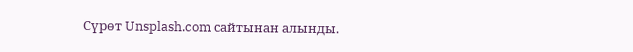Сүрөт Unsplash.com сайтынан алынды.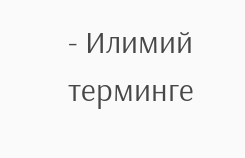- Илимий терминге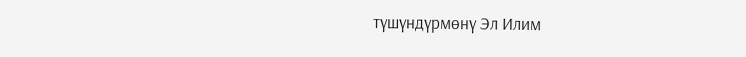түшүндүрмөнү Эл Илим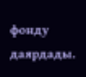фонду даярдады.